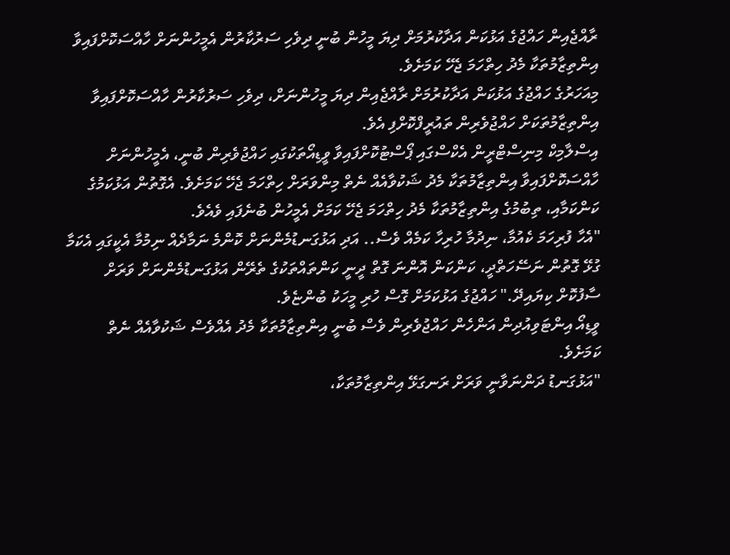ރާއްޖެއިން ހައްޖުގެ އަޅުކަން އަދާކުރުމަށް ދިޔަ މީހުން ބުނީ ދިވެހި ސަރުކާރުން އެމީހުންނަށް ހާއްސަކޮށްފައިވާ އިންތިޒާމުތަކާ މެދު ހިތްހަމަ ޖެހޭ ކަމަށެވެ.
މިއަހަރުގެ ހައްޖުގެ އަޅުކަން އަދާކުރުމަށް ރާއްޖެއިން ދިޔަ މީހުންނަށް، ދިވެހި ސަރުކާރުން ހާއްސަކޮށްފައިވާ އިންތިޒާމުތަކަށް ހައްޖުވެރިން ތައުރީފްކޮށްފި އެވެ.
އިސްލާމިކް މިނިސްޓްރީން އެކްސްގައި ޕޯސްޓުކޮށްފައިވާ ވީޑިއޯތަކުގައި ހައްޖުވެރިން ބުނީ، އެމީހުންނަށް ހާއްސަކޮށްފައިވާ އިންތިޒާމުތަކާ މެދު ޝަކުވާއެއް ނެތް މިންވަރަށް ހިތްހަމަ ޖެހޭ ކަމަށެވެ. އެގޮތުން އަޅުކަމުގެ ކަންކަމާއި، ތިބުމުގެ އިންތިޒާމުތަކާ މެދު ހިތްހަމަ ޖެހޭ ކަމަށް އެމީހުން ބުނެފައި ވެއެވެ.
"އެހާ ފުރިހަމަ ކެއުމާ، ނިދުމާ ހުރިހާ ކަމެއް ވެސް.. އަދި އަޅުގަނޑުމެންނަށް ކޮންމެ ނަމާދެއް ނިމުމާ އެކީގައި އެކަމާ ގުޅޭ ގޮތުން ނަސޭހަތްދީ، ކަންކަން އޮންނަ ގޮތް ދީނީ ކަންތައްތަކުގެ ތެރޭން އަޅުގަނޑުމެންނަށް ވަރަށް ސާފުކޮށް ކިޔައިދޭ." ހައްޖުގެ އަޅުކަމަށް ގޮސް ހުރި މީހަކު ބުންޏެވެ.
ވީޑިއޯ އިންޓަވިއުދިން އަންހެން ހައްޖުވެރިން ވެސް ބުނީ އިންތިޒާމުތަކާ މެދު އެއްވެސް ޝަކުވާއެއް ނެތް ކަމަށެވެ.
"އަޅުގަނޑު ދަންނަވާނީ ވަރަށް ރަނގަޅޭ އިންތިޒާމުތަކާ،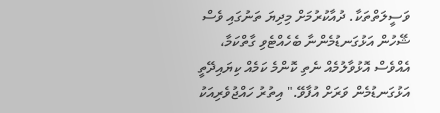ވަސީލަތްތަކާ. ދުއާކުރުމަށް މިދިޔަ ތަނުގައި ވެސް ޝޭހުން އަޅުގަނޑުމެންނާ ބެހެއްޓެވި ގާތްކަމާ، އެއްވެސް އޮޅުވާލުމެއް ނެތި ކޮންމެ ކަމެއް ކިޔައިދޭތީ އަޅުގަނޑުމެން ވަރަށް އުފާވޭ." އިތުރު ހައްޖުވެރިއަކު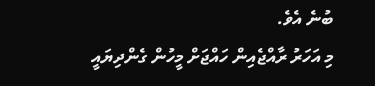ބުނެ އެވެ.
މި އަހަރު ރާއްޖެއިން ހައްޖަށް މީހުން ގެންދިޔައީ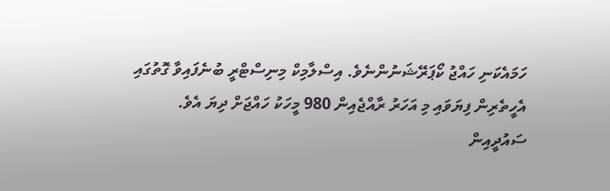ހަމައެކަނި ހައްޖު ކޯޕަރޭޝަނުންނެވެ. އިސްލާމިކް މިނިސްޓްރީ ބުނެފައިވާ ގޮތުގައި އެހީތެރިން ފިޔަވައި މި އަހަރު ރާއްޖެއިން 980 މީހަކު ހައްޖަށް ދިޔަ އެވެ. ސައުދީއިން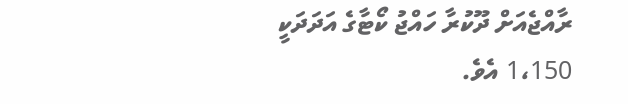ރާއްޖެއަށް ދޫކުރާ ހައްޖު ކޯޓާގެ އަދަދަކީ 1،150 އެވެ.